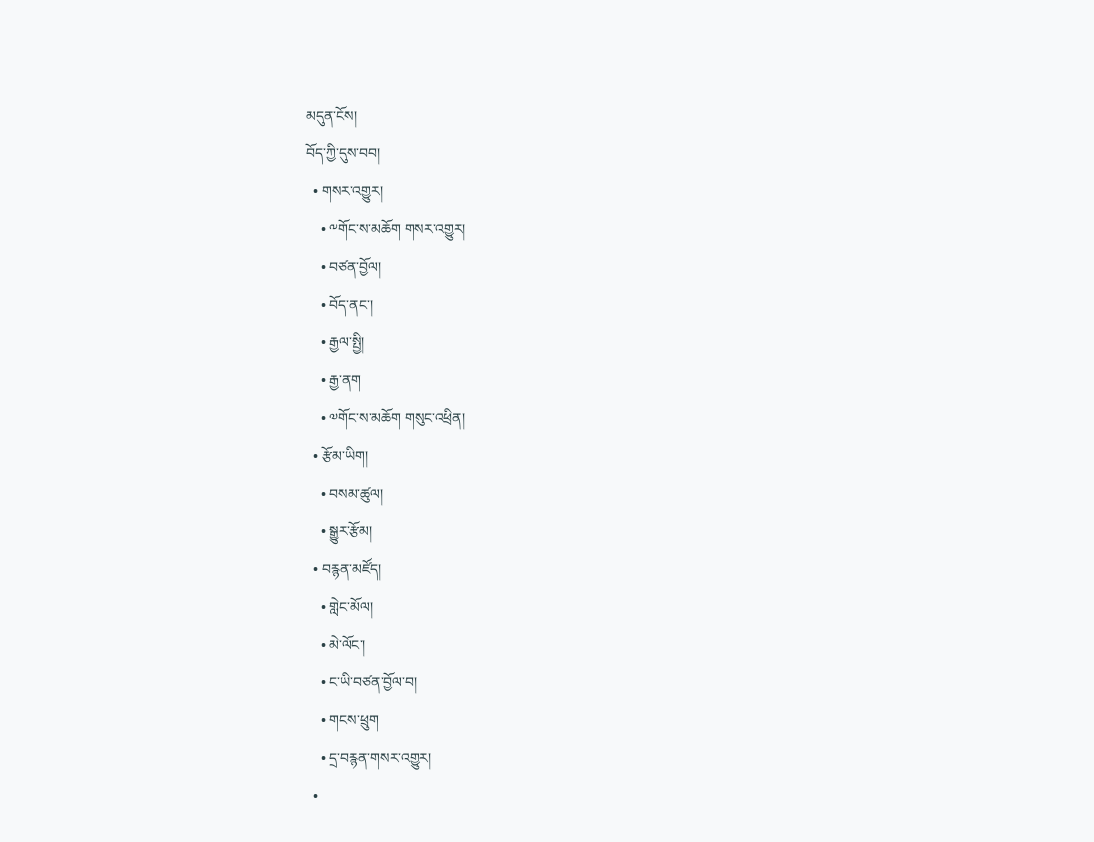མདུན་ངོས།
བོད་ཀྱི་དུས་བབ།
  • གསར་འགྱུར།
    • ༸གོང་ས་མཆོག གསར་འགྱུར།
    • བཙན་བྱོལ།
    • བོད་ནང་།
    • རྒྱལ་སྤྱི།
    • རྒྱ་ནག
    • ༧གོང་ས་མཆོག གསུང་འཕྲིན།
  • རྩོམ་ཡིག།
    • བསམ་ཚུལ།
    • སྒྱུར་རྩོམ།
  • བརྙན་མཛོད།
    • གླེང་མོལ།
    • མེ་ལོང་།
    • ང་ཡི་བཙན་བྱོལ་བ།
    • གངས་ཕྲུག
    • དྲ་བརྙན་གསར་འགྱུར།
  •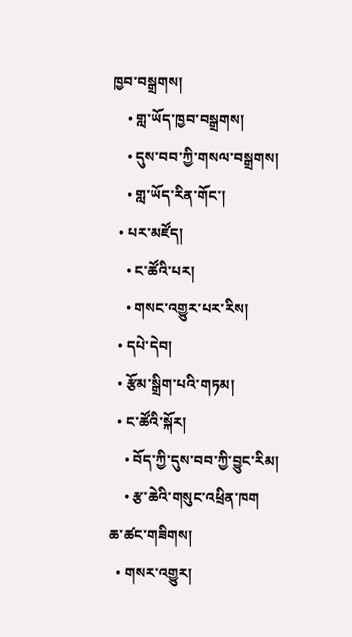ཁྱབ་བསྒྲགས།
    • གླ་ཡོད་ཁྱབ་བསྒྲགས།
    • དུས་བབ་ཀྱི་གསལ་བསྒྲགས།
    • གླ་ཡོད་རིན་གོང་།
  • པར་མཛོད།
    • ང་ཚོའི་པར།
    • གསང་འགྱུར་པར་རིས།
  • དཔེ་དེབ།
  • རྩོམ་སྒྲིག་པའི་གཏམ།
  • ང་ཚོའི་སྐོར།
    • བོད་ཀྱི་དུས་བབ་ཀྱི་བྱུང་རིམ།
    • རྩ་ཆེའི་གསུང་འཕྲིན་ཁག
ཆ་ཚང་གཟིགས།
  • གསར་འགྱུར།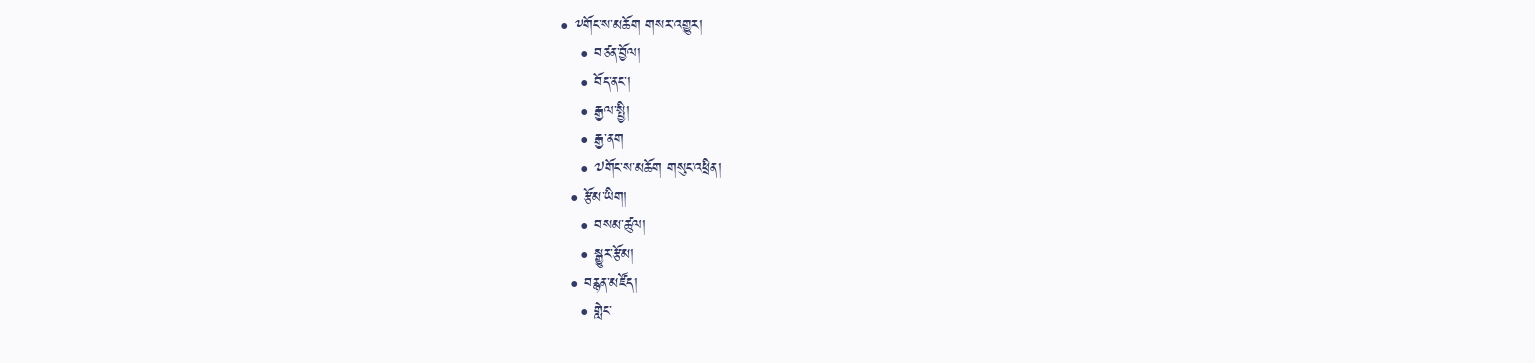• ༸གོང་ས་མཆོག གསར་འགྱུར།
    • བཙན་བྱོལ།
    • བོད་ནང་།
    • རྒྱལ་སྤྱི།
    • རྒྱ་ནག
    • ༧གོང་ས་མཆོག གསུང་འཕྲིན།
  • རྩོམ་ཡིག།
    • བསམ་ཚུལ།
    • སྒྱུར་རྩོམ།
  • བརྙན་མཛོད།
    • གླེང་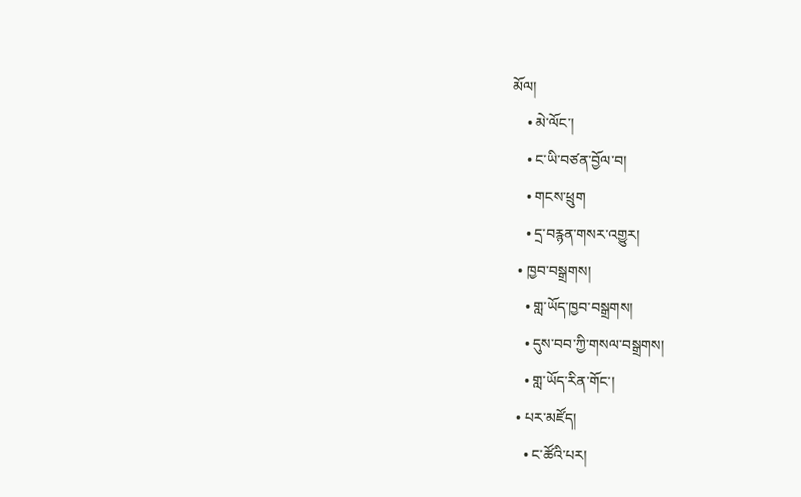མོལ།
    • མེ་ལོང་།
    • ང་ཡི་བཙན་བྱོལ་བ།
    • གངས་ཕྲུག
    • དྲ་བརྙན་གསར་འགྱུར།
  • ཁྱབ་བསྒྲགས།
    • གླ་ཡོད་ཁྱབ་བསྒྲགས།
    • དུས་བབ་ཀྱི་གསལ་བསྒྲགས།
    • གླ་ཡོད་རིན་གོང་།
  • པར་མཛོད།
    • ང་ཚོའི་པར།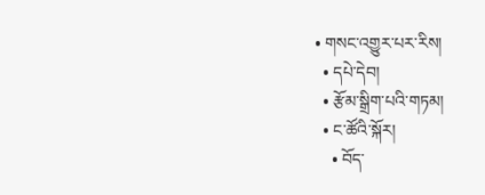• གསང་འགྱུར་པར་རིས།
  • དཔེ་དེབ།
  • རྩོམ་སྒྲིག་པའི་གཏམ།
  • ང་ཚོའི་སྐོར།
    • བོད་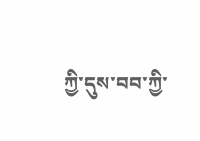ཀྱི་དུས་བབ་ཀྱི་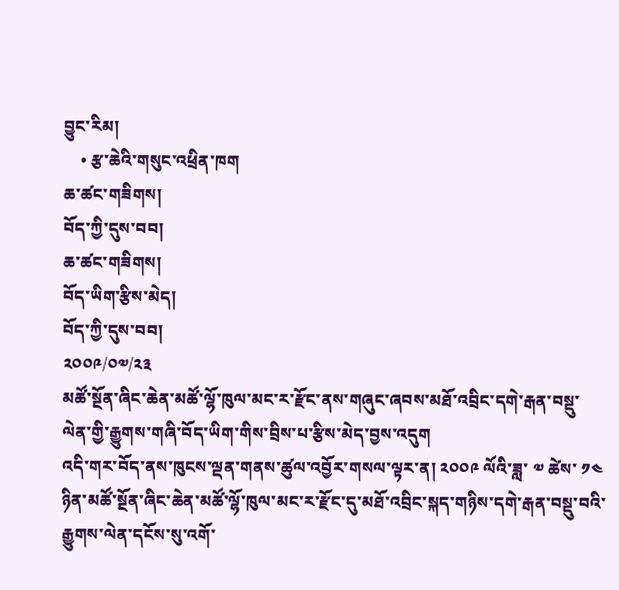བྱུང་རིམ།
    • རྩ་ཆེའི་གསུང་འཕྲིན་ཁག
ཆ་ཚང་གཟིགས།
བོད་ཀྱི་དུས་བབ།
ཆ་ཚང་གཟིགས།
བོད་ཡིག་རྩིས་མེད།
བོད་ཀྱི་དུས་བབ།
༢༠༠༩/༠༧/༢༣
མཚོ་སྔོན་ཞིང་ཆེན་མཚོ་ལྷོ་ཁུལ་མང་ར་རྫོང་ནས་གཞུང་ཞབས་མཐོ་འབྲིང་དགེ་རྒན་བསྡུ་ལེན་གྱི་རྒྱུགས་གཞི་བོད་ཡིག་གིས་བྲིས་པ་རྩིས་མེད་བྱས་འདུག
འདི་གར་བོད་ནས་ཁུངས་ལྡན་གནས་ཚུལ་འབྱོར་གསལ་ལྟར་ན། ༢༠༠༩ ལོའི་ཟླ་ ༧ ཚེས་ ༡༤ ཉིན་མཚོ་སྔོན་ཞིང་ཆེན་མཚོ་ལྷོ་ཁུལ་མང་ར་རྫོང་དུ་མཐོ་འབྲིང་སྐད་གཉིས་དགེ་རྒན་བསྡུ་བའི་རྒྱུགས་ལེན་དངོས་སུ་འགོ་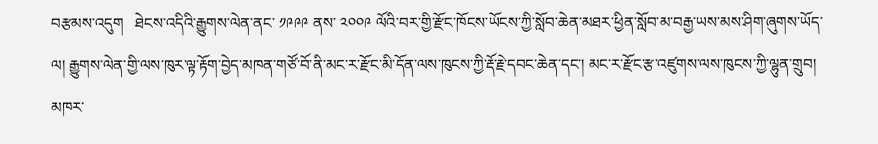བརྩམས་འདུག   ཐེངས་འདིའི་རྒྱུགས་ལེན་ནང་ ༡༩༩༩ ནས་ ༢༠༠༩ ལོའི་བར་གྱི་རྫོང་ཁོངས་ཡོངས་ཀྱི་སློབ་ཆེན་མཐར་ཕྱིན་སློབ་མ་བརྒྱ་ཡས་མས་ཤིག་ཞུགས་ཡོད་ལ། རྒྱུགས་ལེན་གྱི་ལས་ཁུར་ལྟ་རྟོག་བྱེད་མཁན་གཙོ་བོ་ནི་མང་ར་རྫོང་མི་དོན་ལས་ཁུངས་ཀྱི་རྡོ་རྗེ་དབང་ཆེན་དང་། མང་ར་རྫོང་རྩ་འཛུགས་ལས་ཁུངས་ཀྱི་ལྷུན་གྲུབ།  མཁར་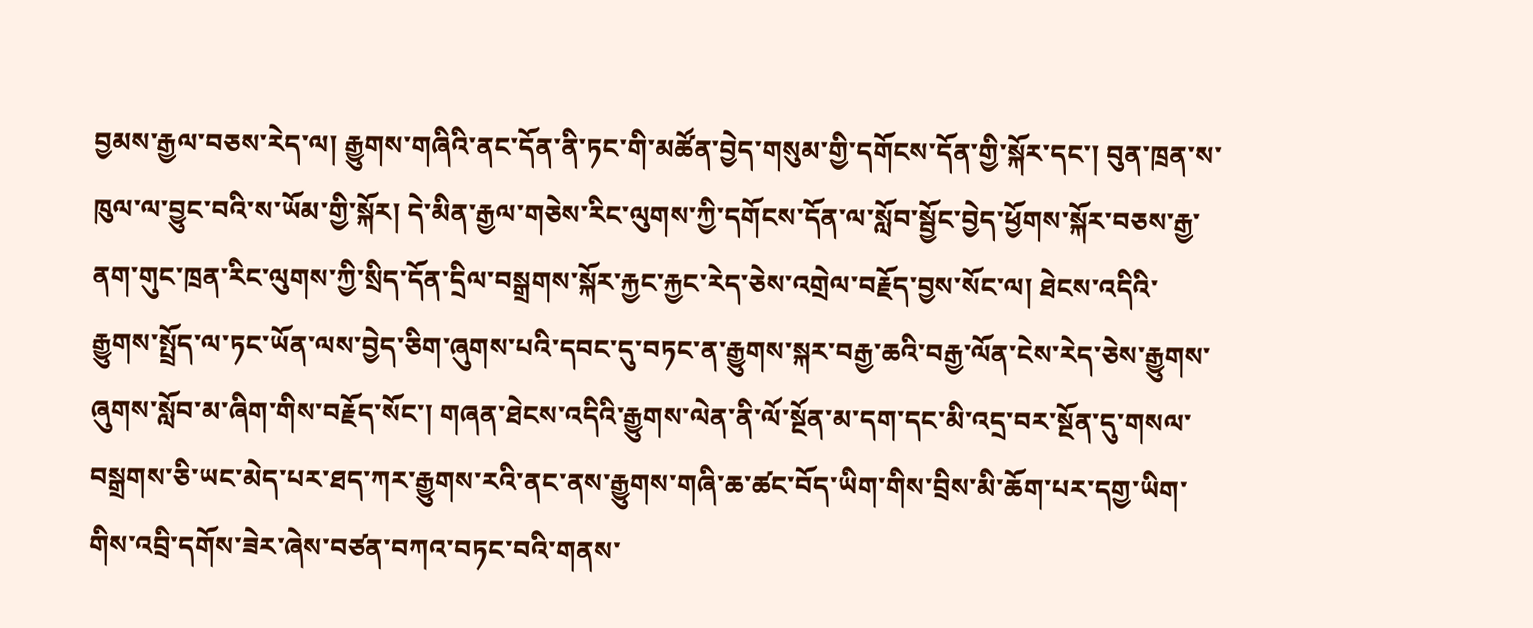བྱམས་རྒྱལ་བཅས་རེད་ལ། རྒྱུགས་གཞིའི་ནང་དོན་ནི་ཏང་གི་མཚོན་བྱེད་གསུམ་གྱི་དགོངས་དོན་གྱི་སྐོར་དང་། བུན་ཁྲན་ས་ཁུལ་ལ་བྱུང་བའི་ས་ཡོམ་གྱི་སྐོར། དེ་མིན་རྒྱལ་གཅེས་རིང་ལུགས་ཀྱི་དགོངས་དོན་ལ་སློབ་སྦྱོང་བྱེད་ཕྱོགས་སྐོར་བཅས་རྒྱ་ནག་གུང་ཁྲན་རིང་ལུགས་ཀྱི་སྲིད་དོན་དྲིལ་བསྒྲགས་སྐོར་རྐྱང་རྐྱང་རེད་ཅེས་འགྲེལ་བརྗོད་བྱས་སོང་ལ། ཐེངས་འདིའི་རྒྱུགས་སྤྲོད་ལ་ཏང་ཡོན་ལས་བྱེད་ཅིག་ཞུགས་པའི་དབང་དུ་བཏང་ན་རྒྱུགས་སྐར་བརྒྱ་ཆའི་བརྒྱ་ལོན་ངེས་རེད་ཅེས་རྒྱུགས་ཞུགས་སློབ་མ་ཞིག་གིས་བརྗོད་སོང་། གཞན་ཐེངས་འདིའི་རྒྱུགས་ལེན་ནི་ལོ་སྔོན་མ་དག་དང་མི་འདྲ་བར་སྔོན་དུ་གསལ་བསྒྲགས་ཅི་ཡང་མེད་པར་ཐད་ཀར་རྒྱུགས་རའི་ནང་ནས་རྒྱུགས་གཞི་ཆ་ཚང་བོད་ཡིག་གིས་བྲིས་མི་ཆོག་པར་དགྱ་ཡིག་གིས་འབྲི་དགོས་ཟེར་ཞེས་བཙན་བཀའ་བཏང་བའི་གནས་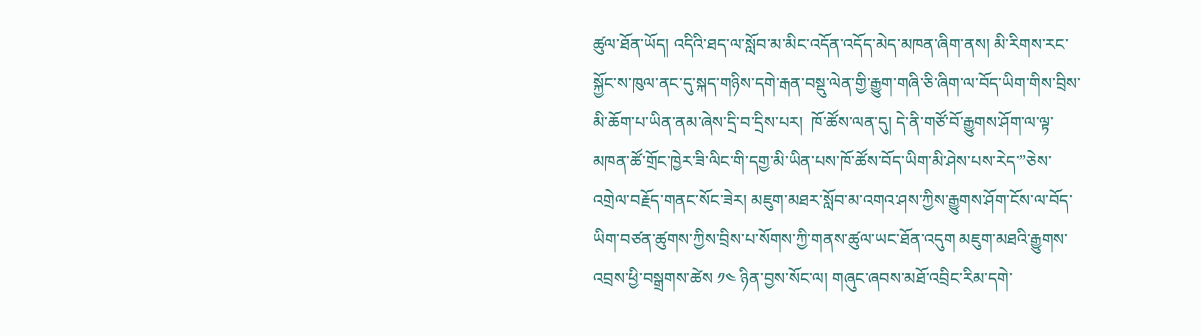ཚུལ་ཐོན་ཡོད། འདིའི་ཐད་ལ་སློབ་མ་མིང་འདོན་འདོད་མེད་མཁན་ཞིག་ནས། མི་རིགས་རང་སྐྱོང་ས་ཁུལ་ནང་དུ་སྐད་གཉིས་དགེ་རྒན་བསྡུ་ལེན་གྱི་རྒྱུག་གཞི་ཅི་ཞིག་ལ་བོད་ཡིག་གིས་བྲིས་མི་ཆོག་པ་ཡིན་ནམ་ཞེས་དྲི་བ་དྲིས་པར།  ཁོ་ཚོས་ལན་དུ། དེ་ནི་གཙོ་བོ་རྒྱུགས་ཤོག་ལ་ལྟ་མཁན་ཚོ་གྲོང་ཁྱེར་ཟི་ལིང་གི་དགྱ་མི་ཡིན་པས་ཁོ་ཚོས་བོད་ཡིག་མི་ཤེས་པས་རེད་”ཅེས་འགྲེལ་བརྗོད་གནང་སོང་ཟེར། མཇུག་མཐར་སློབ་མ་འགའ་ཤས་ཀྱིས་རྒྱུགས་ཤོག་ངོས་ལ་བོད་ཡིག་བཙན་ཚུགས་ཀྱིས་བྲིས་པ་སོགས་ཀྱི་གནས་ཚུལ་ཡང་ཐོན་འདུག མཇུག་མཐའི་རྒྱུགས་འབྲས་ཕྱི་བསྒྲགས་ཚེས ༡༤ ཉིན་བྱས་སོང་ལ། གཞུང་ཞབས་མཐོ་འབྲིང་རིམ་དགེ་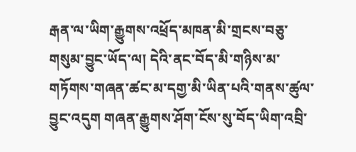རྒན་ལ་ཡིག་རྒྱུགས་འཕྲོད་མཁན་མི་གྲངས་བཅུ་གསུམ་བྱུང་ཡོད་ལ། དེའི་ནང་བོད་མི་གཉིས་མ་གཏོགས་གཞན་ཚང་མ་དགྱ་མི་ཡིན་པའི་གནས་ཚུལ་བྱུང་འདུག གཞན་རྒྱུགས་ཤོག་ངོས་སུ་བོད་ཡིག་འབྲི་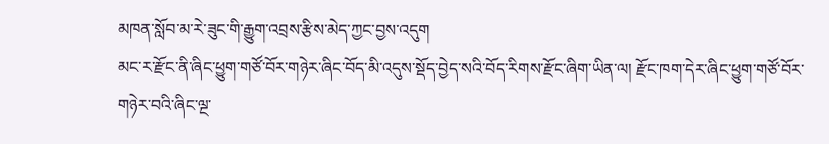མཁན་སློབ་མ་རེ་ཟུང་གི་རྒྱུག་འབྲས་རྩིས་མེད་ཀྱང་བྱས་འདུག
མང་ར་རྫོང་ནི་ཞིང་ཕྱུག་གཙོ་བོར་གཉེར་ཞིང་བོད་མི་འདུས་སྡོད་བྱེད་སའི་བོད་རིགས་རྫོང་ཞིག་ཡིན་ལ། རྫོང་ཁག་དེར་ཞིང་ཕྱུག་གཙོ་བོར་གཉེར་བའི་ཞིང་ལྔ་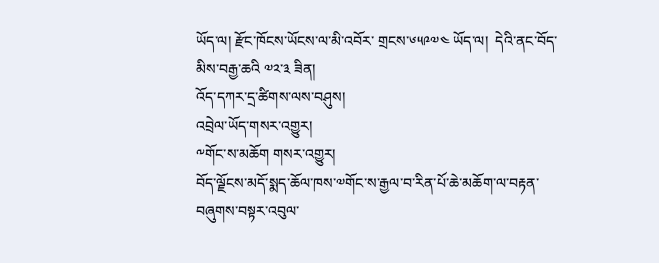ཡོད་ལ། རྫོང་ཁོངས་ཡོངས་ལ་མི་འབོར་ གྲངས་༦༥༩༧༤ ཡོད་ལ།  དེའི་ནང་བོད་མིས་བརྒྱ་ཆའི ༧༢་༣ ཟིན།
འོད་དཀར་དྲ་ཚིགས་ལས་བཤུས།
འབྲེལ་ཡོད་གསར་འགྱུར།
༸གོང་ས་མཆོག གསར་འགྱུར།
བོད་ལྗོངས་མདོ་སྨད་ཆོལ་ཁས་༧གོང་ས་རྒྱལ་བ་རིན་པོ་ཆེ་མཆོག་ལ་བརྟན་བཞུགས་བསྟར་འབུལ་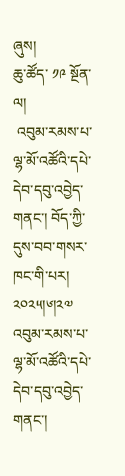ཞུས།
ཆུ་ཚོད་ ༡༩ སྔོན་ལ།
 འབུམ་རམས་པ་ལྷ་མོ་འཚོའི་དཔེ་དེབ་དབུ་འབྱེད་གནང་། བོད་ཀྱི་དུས་བབ་གསར་ཁང་གི་པར། ༢༠༢༥།༦།༢༧
འབུམ་རམས་པ་ལྷ་མོ་འཚོའི་དཔེ་དེབ་དབུ་འབྱེད་གནང་།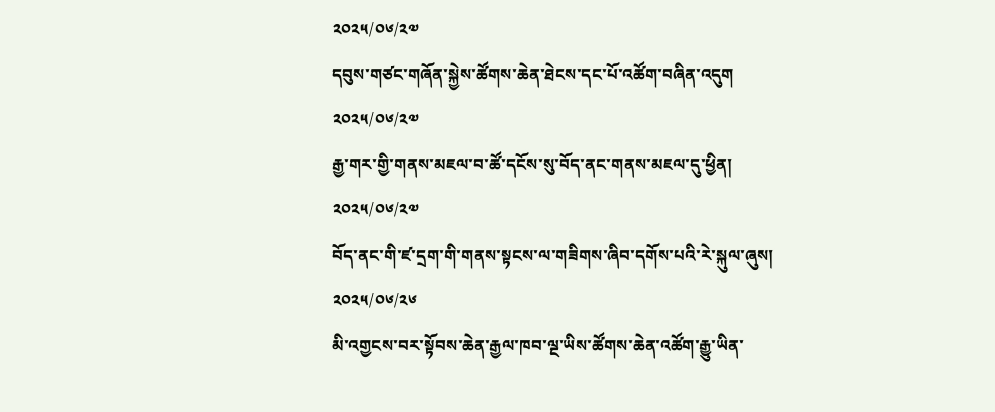༢༠༢༥/༠༦/༢༧
དབུས་གཙང་གཞོན་སྐྱེས་ཚོགས་ཆེན་ཐེངས་དང་པོ་འཚོག་བཞིན་འདུག
༢༠༢༥/༠༦/༢༧
རྒྱ་གར་གྱི་གནས་མཇལ་བ་ཚོ་དངོས་སུ་བོད་ནང་གནས་མཇལ་དུ་ཕྱིན།
༢༠༢༥/༠༦/༢༧
བོད་ནང་གི་ཛ་དྲག་གི་གནས་སྟངས་ལ་གཟིགས་ཞིབ་དགོས་པའི་རེ་སྐུལ་ཞུས།
༢༠༢༥/༠༦/༢༦
མི་འགྱངས་བར་སྟོབས་ཆེན་རྒྱལ་ཁབ་ལྔ་ཡིས་ཚོགས་ཆེན་འཚོག་རྒྱུ་ཡིན་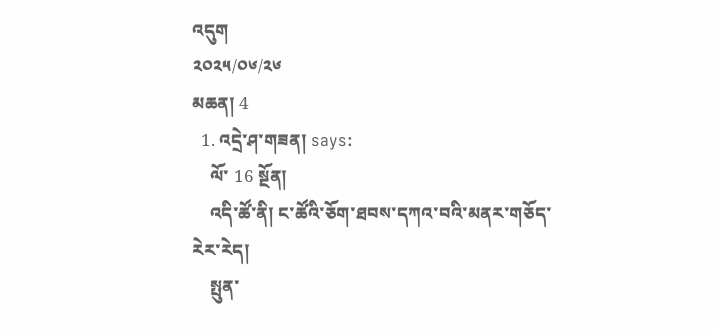འདུག
༢༠༢༥/༠༦/༢༦
མཆན། 4
  1. འདྲེ་ཤ་གཟན། says:
    ལོ་ 16 སྔོན།
    འདི་ཚོ་ནི། ང་ཚོའི་ཅོག་ཐབས་དཀའ་བའི་མནར་གཅོད་རེར་རེད།
    སྤུན་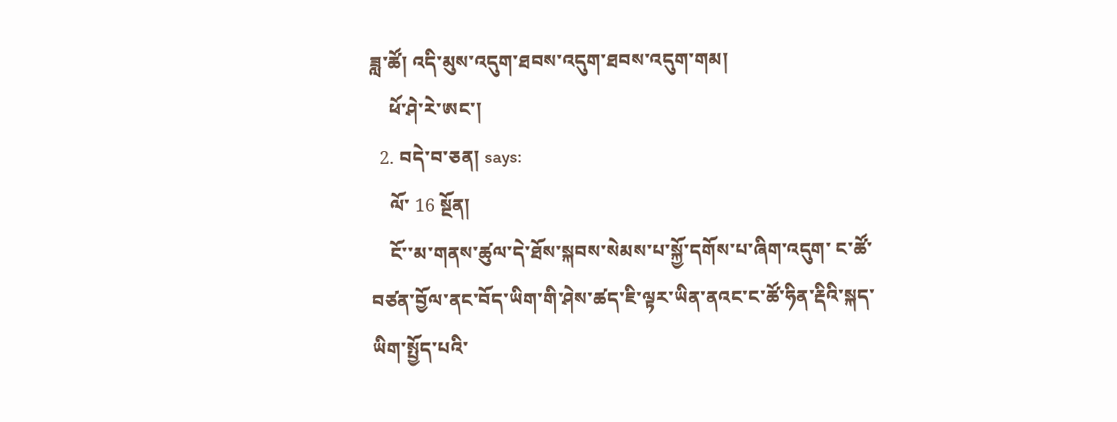ཟླ་ཚོ། འདི་མུས་འདུག་ཐབས་འདུག་ཐབས་འདུག་གམ།
    ཕོ་ཤེ་རེ་ཨང་།
  2. བདེ་བ་ཅན། says:
    ལོ་ 16 སྔོན།
    ངོ་་མ་གནས་ཚུལ་དེ་ཐོས་སྐབས་སེམས་པ་སྐྱོ་དགོས་པ་ཞིག་འདུག་ ང་ཚོ་བཙན་བྱོལ་ནང་བོད་ཡིག་གི་ཤེས་ཚད་ཇི་ལྟར་ཡིན་ནའང་ང་ཚོ་ཧིན་རྡིའི་སྐད་ཡིག་སྤྱོད་པའི་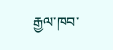རྒྱལ་ཁབ་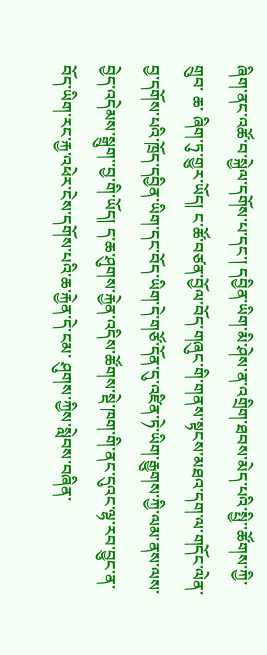ཞིག་ནང་འཚོ་བ་སྐྱེལ་དགོས་པ་དང་། དབྱིན་ཡིག་མི་ཤེས་ན་འགྲིག་ཐབས་མེད་པའི་སྤྱི་་ཚོགས་ཀྱི་གྲུབ་ ཆ་ ཞིག་ཏུ་གྱུར་ཡོད། ང་ཚོ་བཙན་བྱོལ་བོད་གཞུང་གི་གནས་སྟངས་མཐའ་དག་ལ་གདོང་ལེན་བྱ་དགོས་པའི་ཁྲོད་དབྱིན་ཡིག་དང་བོད་ཡིག་དེ་གཙོ་དོན་དུ་འཛིན་ཏེ་ཡིག་རྒྱུགས་ཀྱི་ལམ་ནས་ལས་བྱེད་འདེམས་སྒྲུག་་བྱ་གི་ཡོད། ད་ཆ་ཤུགས་རྐྱེན་འདིས་ཚོགས་སྡེ་ཁག་གི་ནང་དུའང་ལྷ་རབ་བྱུང་ན་བོད་ཡིག་རང་རྐྱ་འཕེར་ངེས་དགོས་པའི་ཆ་རྐྱེན་དེ་ངམ་ ཤུགས་ཀྱིས་སླེབས་བཞིན་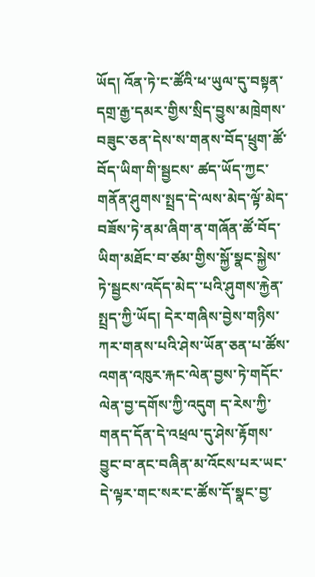ཡོད། འོན་ཏེ་ང་ཚོའི་ཕ་ཡུལ་དུ་བསྟན་དགྲ་རྒྱ་དམར་གྱིས་སྲིད་བྱུས་མཁྲེགས་བཟུང་ཅན་དེས་ས་གནས་བོད་ཕྲུག་ཚོ་བོད་ཡིག་གི་སྦྱངས་ ཚད་ཡོད་ཀྱང་གནོན་ཤུགས་སྤྲད་དེ་ལས་མེད་ལྟོ་མེད་བཟོས་ཏེ་ནམ་ཞིག་ན་གཞོན་ཚོ་བོད་ཡིག་མཐོང་བ་ཙམ་གྱིས་སྐྱོ་སྣང་སྐྱེས་ཏེ་སྦྱངས་འདོད་མེད་་པའི་ཤུགས་རྐྱེན་སྤྲད་ཀྱི་ཡོད། དེར་གཞིས་བྱེས་གཉིས་ཀར་གནས་པའི་ཤེས་ཡོན་ཅན་པ་ཚོས་འགན་འཁུར་རྐང་ལེན་བྱས་ཏེ་གདོང་ལེན་བྱ་དགོས་ཀྱི་འདུག ད་རེས་ཀྱི་གནད་དོན་དེ་འཕྲལ་དུ་ཤེས་རྟོགས་བྱུང་བ་ནང་བཞིན་མ་འོངས་པར་ཡང་དེ་ལྟར་གང་སར་ང་ཚོས་དོ་སྣང་བྱ་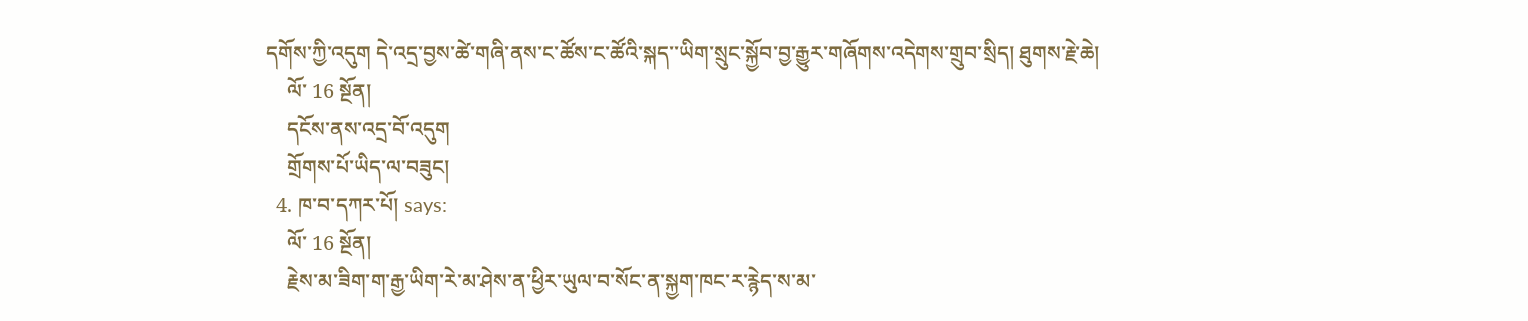དགོས་ཀྱི་འདུག དེ་འདྲ་བྱས་ཚེ་གཞི་ནས་ང་ཚོས་ང་ཚོའི་སྐད་་ཡིག་སྲུང་སྐྱོབ་བྱ་རྒྱུར་གཞོགས་འདེགས་གྲུབ་སྲིད། ཐུགས་རྗེ་ཆེ།
    ལོ་ 16 སྔོན།
    དངོས་ནས་འདྲ་བོ་འདུག
    གྲོགས་པོ་ཡིད་ལ་བཟུང།
  4. ཁ་བ་དཀར་པོ། says:
    ལོ་ 16 སྔོན།
    རྗེས་མ་ཟིག་ག་རྒྱ་ཡིག་རེ་མ་ཤེས་ན་ཕྱིར་ཡུལ་བ་སོང་ན་སྐྱག་ཁང་ར་རྙེད་ས་མ་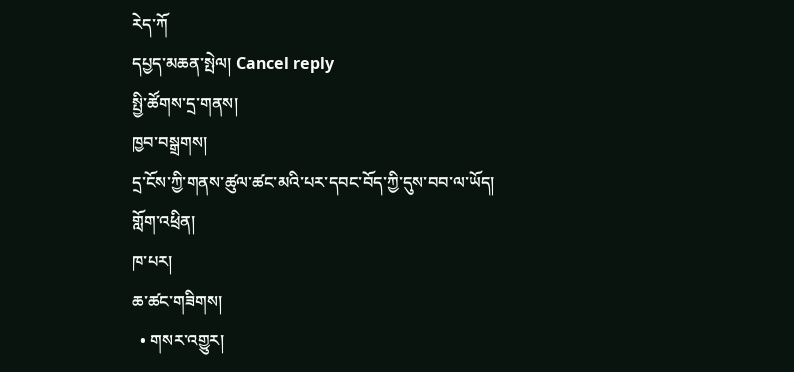རེད་ཀོ
དཔྱད་མཆན་སྤེལ། Cancel reply
སྤྱི་ཚོགས་དྲ་གནས།
ཁྱབ་བསྒྲགས།
དྲ་ངོས་ཀྱི་གནས་ཚུལ་ཚང་མའི་པར་དབང་བོད་ཀྱི་དུས་བབ་ལ་ཡོད།
གློག་འཕྲིན།
ཁ་པར།
ཆ་ཚང་གཟིགས།
  • གསར་འགྱུར།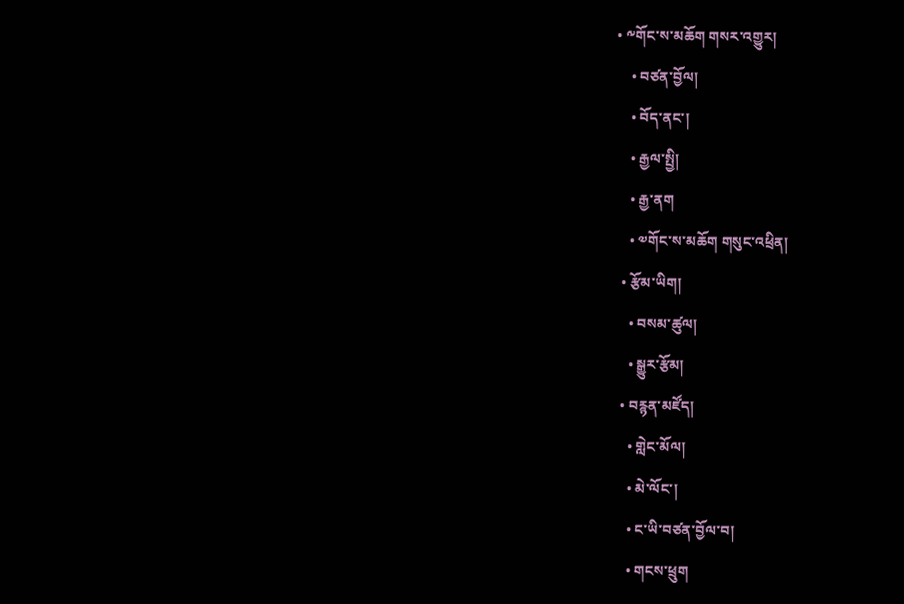• ༸གོང་ས་མཆོག གསར་འགྱུར།
    • བཙན་བྱོལ།
    • བོད་ནང་།
    • རྒྱལ་སྤྱི།
    • རྒྱ་ནག
    • ༧གོང་ས་མཆོག གསུང་འཕྲིན།
  • རྩོམ་ཡིག།
    • བསམ་ཚུལ།
    • སྒྱུར་རྩོམ།
  • བརྙན་མཛོད།
    • གླེང་མོལ།
    • མེ་ལོང་།
    • ང་ཡི་བཙན་བྱོལ་བ།
    • གངས་ཕྲུག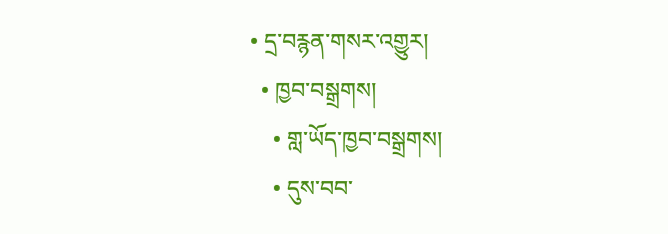• དྲ་བརྙན་གསར་འགྱུར།
  • ཁྱབ་བསྒྲགས།
    • གླ་ཡོད་ཁྱབ་བསྒྲགས།
    • དུས་བབ་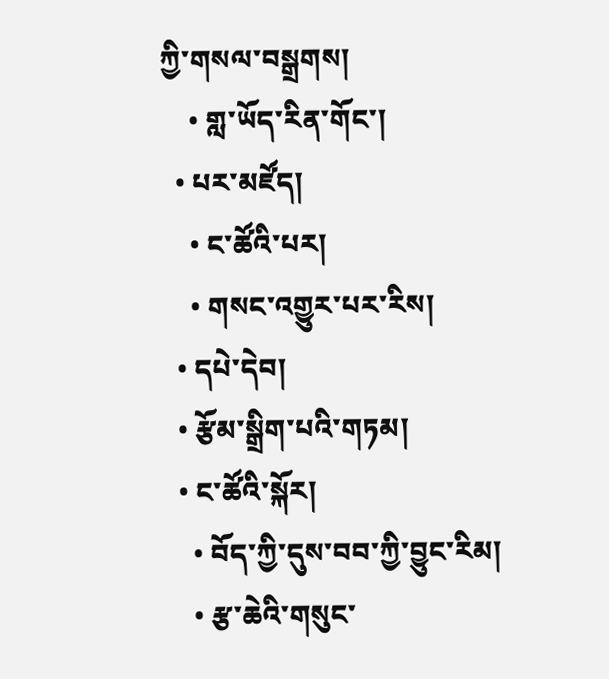ཀྱི་གསལ་བསྒྲགས།
    • གླ་ཡོད་རིན་གོང་།
  • པར་མཛོད།
    • ང་ཚོའི་པར།
    • གསང་འགྱུར་པར་རིས།
  • དཔེ་དེབ།
  • རྩོམ་སྒྲིག་པའི་གཏམ།
  • ང་ཚོའི་སྐོར།
    • བོད་ཀྱི་དུས་བབ་ཀྱི་བྱུང་རིམ།
    • རྩ་ཆེའི་གསུང་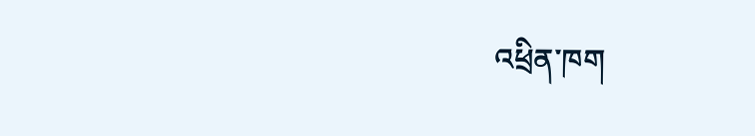འཕྲིན་ཁག